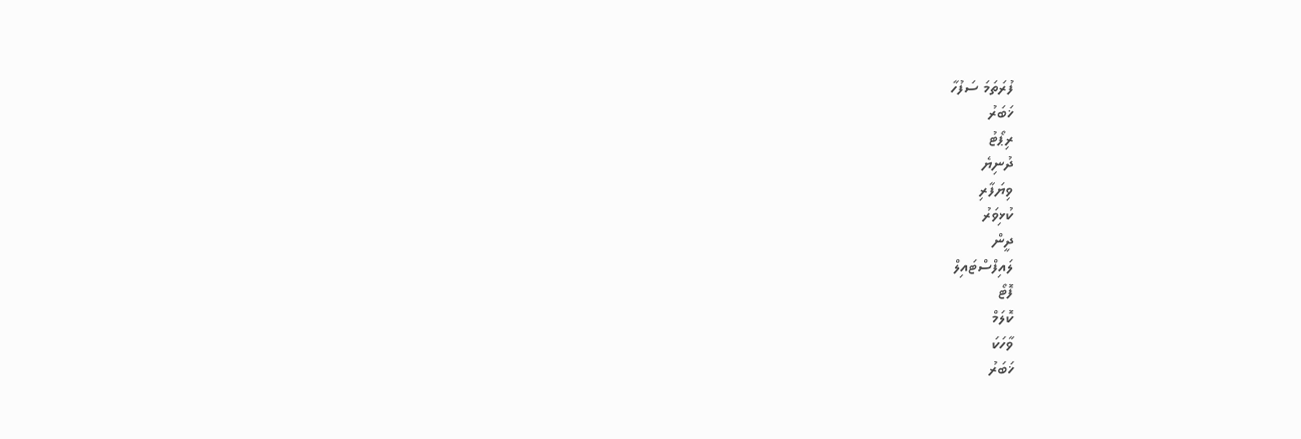ފުރަތަމަ ސަފުހާ
ޚަބަރު
ރިޕޯޓު
ދުނިޔެ
ވިޔަފާރި
ކުޅިވަރު
ދީން
ލައިފްސްޓައިލް
ފޮޓޯ
ކޮލަމް
ވާހަކަ
ޚަބަރު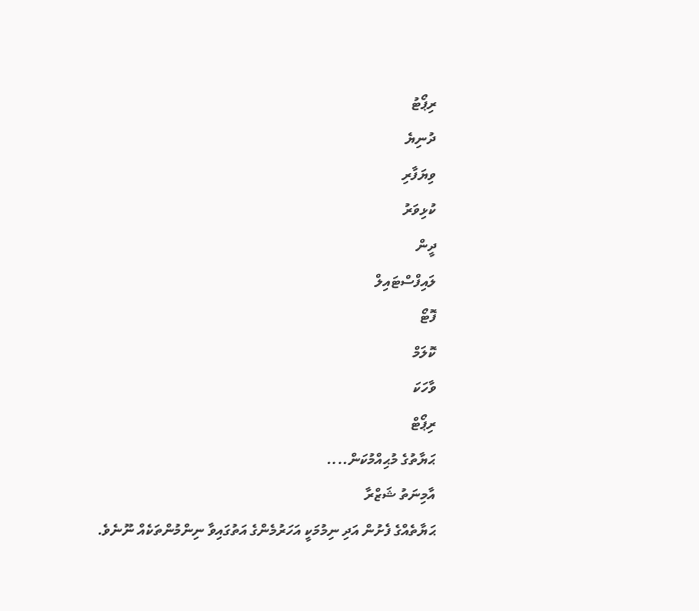ރިޕޯޓު
ދުނިޔެ
ވިޔަފާރި
ކުޅިވަރު
ދީން
ލައިފްސްޓައިލް
ފޮޓޯ
ކޮލަމް
ވާހަކަ
ރިޕޯޓް
ޙަޔާތުގެ މުޙިއްމުކަން....
އާމިނަތު ޝަޒްރާ
ޙަޔާތެއްގެ ފެށުން އަދި ނިމުމަކީ އަހަރުމެންގެ އަތުގައިވާ ނިންމުންތަކެއް ނޫނެވެ.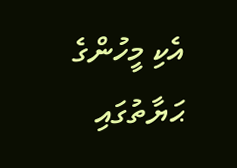އެކި މީހުންގެ ޙަޔާތުގައި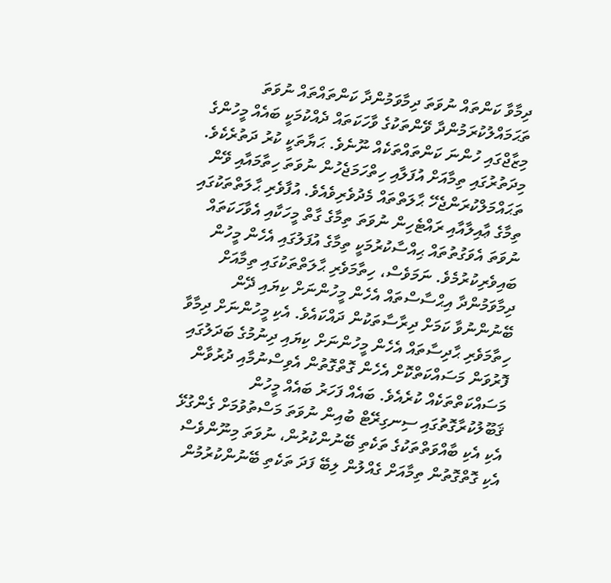ދިމާވާ ކަންތައް ނުވަތަ ދިމާވަމުންދާ ކަންތައްތައް ނުވަތަ ތަޙަމައްލުކުރަމުންދާ ވޭންތަކުގެ ވާހަކަތައް ދެއްކުމަކީ ބައެއް މީހުންގެ މިޒާޖްގައި ހުންނަ ކަންތައްތަކެއް ނޫނެވެ. ޙަޔާތަކީ ކުރު ދަތުރެކެވެ. މިދަތުރުގައި ތިމާއަށް އުފަލާއި ހިތްހަމަޖެހުން ނުވަތަ ހިތާމައާއި ވޭން ތަޙައްމަލްކުރަންޖެހޭ ޙާލަތްތައް މެދުވެރިވެއެވެ. އުފާވެރި ޙާލަތްތަކުގައި ތިމާގެ ޢާއިލާއާއި ރައްޓެހިން ނުވަތަ ތިމާގެ ގާތް މީހަކާއި އެވާހަކަތައް ނުވަތަ އެވަގުތުތައް ޙިއްސާކުރުމަކީ ތިމާގެ އުފަލުގައި އެހެން މީހުން ބައިވެރިކުރުމެވެ. ނަމަވެސް، ހިތާމަވެރި ޙާލަތްތަކުގައި ތިމާއަށް ދިމާވަމުންދާ އިޙްސާސްތައް އެހެން މީހުންނަށް ކިޔައި ދޭން ބޭނުންނުވާ ކަމަށް ދިރާސާތަކުން ދައްކައެވެ. އެކި މީހުންނަށް ދިމާވާ ހިތާމަވެރި ޙާދިސާތައް އެހެން މީހުންނަށް ކިޔައި ދިނުމުގެ ބަދަލުގައި ފޮރުވަން މަސައްކަތްކޮށް އެހެން ގޮތްގޮތުން އެވިސްނުމާއި ދުރުވާން މަސައްކަތްތަކެއް ކުރެއެވެ. ބައެއް ފަހަރު ބައެއް މީހުން ޤަބޫލުކުރާގޮތުގައި ސިނގިރޭޓް ބުއިން ނުވަތަ މަސްތުވުމަށް ގެންގުޅޭ އެކި އެކި ބާއްވަތްތަކުގެ ތަކެތި ބޭނުންކުރުން، ނުވަތަ މިނޫންވެސް އެކި ގޮތްގޮތުން ތިމާއަށް ގެއްލުން ލިބޭ ފަދަ ތަކެތި ބޭނުންކުރުމުން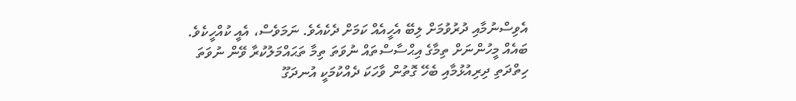އެވިސްނުމާއި ދުރުވުމަށް ލިބޭ އެހީއެއް ކަމަށް ދެކެއެވެ. ނަމަވެސް، އެއީ ކުއްހީކެވެ. ބައެއް މީހުންނަށް ތިމާގެ އިޙްސާސްތައް ނުވަތަ ތިމާ ތަޙައްމަލުކުރާ ވޭން ނުވަތަ ހިތްދަތި ދިރިއުޅުމާއި ބެހޭ ގޮތުން ވާހަކަ ދެއްކުމަކީ އުނދަގޫ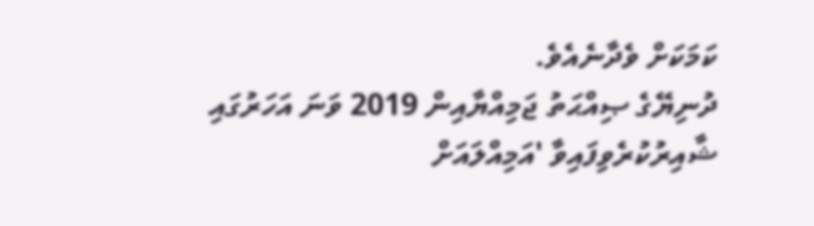ކަމަކަށް ވެދާނެއެވެ.
ދުނިޔޭގެ ޞިއްޙަތު ޖަމިއްޔާއިން 2019 ވަނަ އަހަރުގައި ޝާއިރުކުރެވިފައިވާ 'އަމިއްލައަށް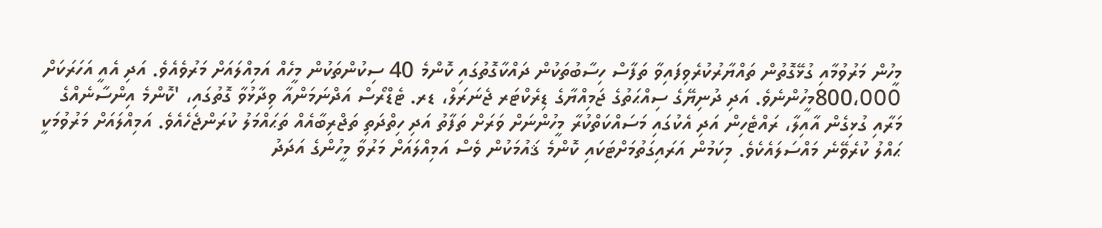މީހުން މަރުވުމާއި ގުޅޭގޮތުން ތައްޔާރުކުރެވިފައިވާ ތަފާސް ހިސާބުތަކުން ދައްކާގޮތުގައި ކޮންމެ 40 ސިކުންތަކުން މީހެއް އަމިއްލައަށް މަރުވެއެވެ. އަދި އެއީ އަހަރަކަށް 800،000މީހުންނެވެ. އަދި ދުނިޔޭގެ ސިއްޙަތުގެ ޖަމިއްޔާގެ ޑިރެކްޓަރ ޖެނަރަލް، ޑރ. ޓެޑްރޯސް އަދްނަމަންއާ ވިދާޅުވާ ގޮތުގައި، 'ކޮންމެ އިންސާނެއްގެ މަރާއި ގުޅިގެން އާއިލާ، ރައްޓެހިން އަދި އެކުގައި މަސައްކަތްކުރާ މީހުންނަށް ވަރަށް ތަފާތު އަދި ހިތްދަތި ތަޖްރިބާއެއް ތަޙައްމަލު ކުރަންޖެހެއެވެ. އަމިއްލައަށް މަރުވުމަކީ ޙައްލު ކުރެވޭނެ މައްސަލައެކެވެ. މިކަމުން އަރައިގަތުމަށްޓަކައި ކޮންމެ ޤައުމަކުން ވެސް އަމިއްލައަށް މަރުވާ މީހުންގެ އަދަދު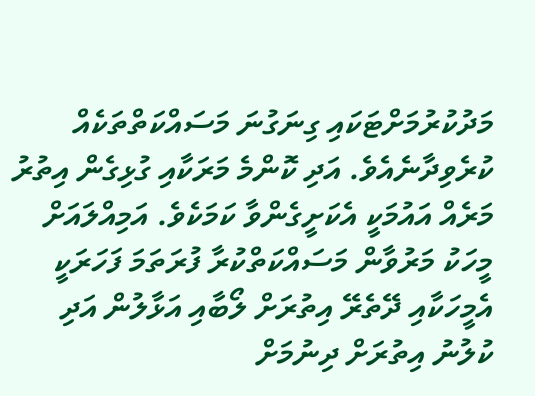މަދުކުރުމަށްޓަކައި ގިނަގުނަ މަސައްކަތްތަކެއް ކުރެވިދާނެއެވެ. އަދި ކޮންމެ މަރަކާއި ގުޅިގެން އިތުރު މަރެއް އައުމަކީ އެކަށީގެންވާ ކަމަކެވެ. އަމިއްލައަށް މީހަކު މަރުވާން މަސައްކަތްކުރާ ފުރަތަމަ ފަހަރަކީ އެމީހަކާއި ދޭތެރޭ އިތުރަށް ލޯބާއި އަޅާލުން އަދި ކުލުނު އިތުރަށް ދިނުމަށް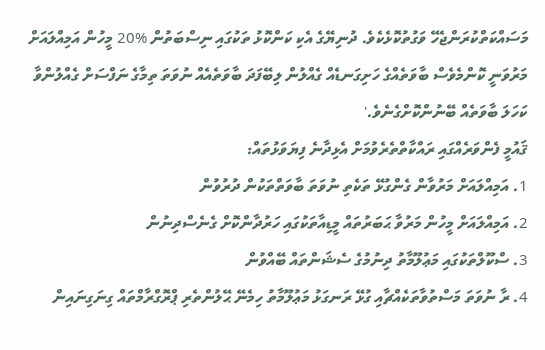މަސައްކަތްކުރަންޖެހޭ ވަގުތުކޮޅެކެވެ. ދުނިޔޭގެ އެކި ކަންކޮޅު ތަކުގައި ނިސްބަތުން %20 މީހުން އަމިއްލައަށް މަރުވަނީ ކޮންމެވެސް ބާވަތެއްގެ ހަށިގަނޑެއް ގެއްލުން ލިބޭފަދަ ބާވަތެއެއް ނުވަތަ ތިމާގެ ނަފްސަށް ގެއްލުންވާ ކަހަލަ ބާވަތެއް ބޭނުންކޮށްގެނެވެ.'
ޤައުމީ ފެންވަރެއްގައި ރައްކާތްތެރެވުމަށް އެޅިދާނެ ފިޔަވަޅުތައް:
1. އަމިއްލައަށް މަރުވާން ގެންގުޅޭ ތަކެތި ނުވަތަ ބާވަތްތަކުން ދުރުވުން
2. އަމިއްލައަށް މީހުން މަރުވާ ޙަބަރުތައް މީޑިއާތަކުގައި ހަރުދާންކޮށް ގެނެސްދިނުން
3. ސްކޫލްތަކުގައި މަޢުލޫމާތު ދިނުމުގެ ސެޝަންތައް ބޭއްވުން
4. ރާ ނުވަތަ މަސްތުވާތަކެއްޗާއި ގުޅޭ ރަނގަޅު މަޢުލޫމާތު ހިމެނޭ ޙޭލުންތެރި ޕްރޮގްރާމްތައް ގިނަގިނައިން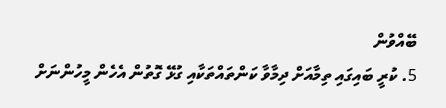ބޭއްވުން
5. ކުރީ ބައިގައި ތިމާއަށް ދިމާވާ ކަންތައްތަކާއި ގުޅޭ ގޮތުން އެހެން މީހުންނަށް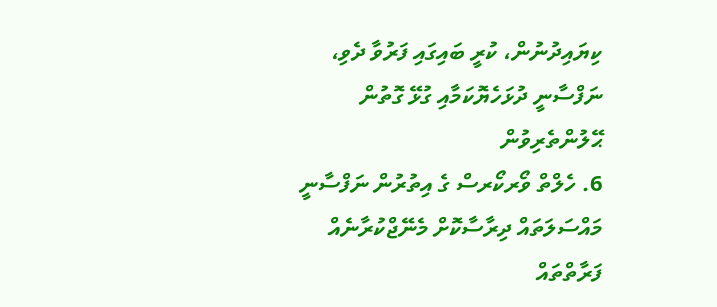ކިޔައިދުނުން، ކުރީ ބައިގައި ފަރުވާ ދެވި، ނަފްސާނީ ދުޅަހެޔޮކަމާއި ގުޅޭ ގޮތުން ޙޭލުންތެރިވުން
6. ހެލްތް ވޯރކޯރސް ގެ އިތުރުން ނަފްސާނީ މައްސަލަތައް ދިރާސާކޮށް މެނޭޖްކުރާނެއް ފަރާތްތައް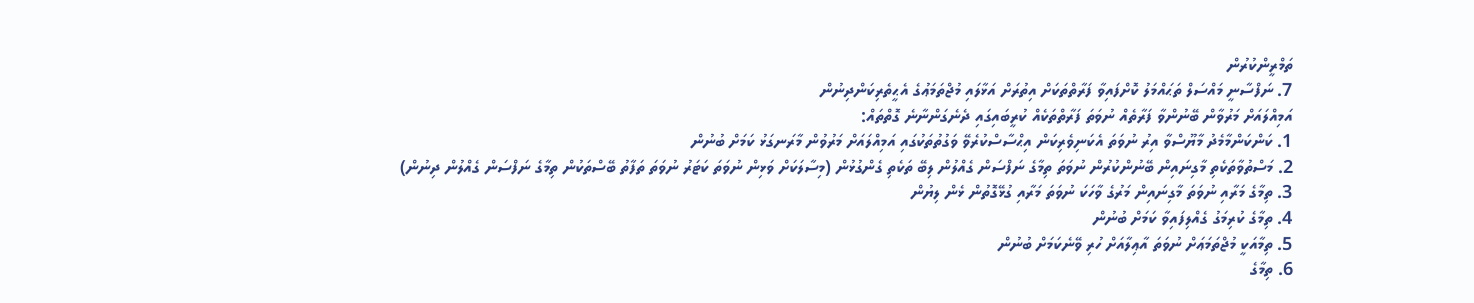ތަމްރީންކުރުން
7. ނަފްސާނީ މައްސަލް ތަޙައްމަލު ކޮށްފައިވާ ފަރާތްތަކަށް އިތުރަށް އަޅާލައި މުޖްތަމަޢުގެ އެޙީތެރިކަންދިނުން
އަމިއްލައަށް މަރުވާން ބޭނުންވާ ފަރާތެއް ނުވަތަ ފަރާތްތަކެއް ކުރީބައިގައި ދެނެގަންނާނެ ގޮތްތައް:
1. ކަންކަންމާމެދު މާޔޫސްވާ އިރު ނުވަތަ އެކަނިވެރިކަން އިޙްސާސްކުރެވޭ ވަގުތުތަކުގައި އަމިއްލައަށް މަރުވުން މާރަނގަޅު ކަމަށް ބުނުން
2. މަސްތުވާތަކެތި މާގިނައިން ބޭނުންކުރުން ނުވަތަ ތިމާގެ ނަފްސަން ގެއްލުން ލިބޭ ތަކެތި ގެންގުޅުން (މިސާލަކަށް ވަޅިން ނުވަތަ ކަޓަރު ނުވަތަ ތަފާތު ބޭސްތަކުން ތިމާގެ ނަފްސަން ގެއްލުން ދިނުން)
3. ތިމާގެ މަރާއި ނުވަތަ މާގިނައިން މަރުގެ ވާހަކަ ނުވަތަ މަރާއި ގުޅޭގޮތުން ޅެން ލިޔުން
4. ތިމާގެ ކުރިމަގު ގެއްލިފައިވާ ކަމަށް ބުނުން
5. ތިމާއަކީ މުޖްތަމަޢަށް ނުވަތަ އާޢިލާއަށް ހުރި ވޭނެކަމަށް ބުނުން
6. ތިމާގެ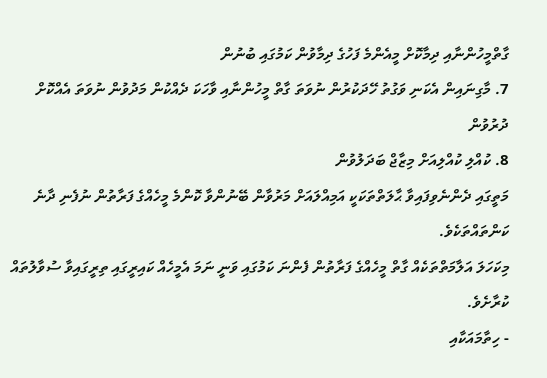ގާތްމީހުންނާއި ދިމާކޮށް މީއެންމެ ފަހުގެ ދިމާވުން ކަމުގައި ބުނުން
7. މާގިނައިން އެކަނި ވަގުތު ހޭދަކުރުން ނުވަތަ ގާތް މީހުންނާއި ވާހަކަ ދެއްކުން މަދުވުން ނުވަތަ އެއްކޮށް ދުރުވުން
8. ކުއްލި ކުއްލިއަށް މިޒާޖް ބަދަލުވުން
މަތީގައި ދެންނެވިފައިވާ ޙާލަތްތަކަކީ އަމިއްލައަށް މަރުވާން ބޭނުންވާ ކޮންމެ މީހެއްގެ ފަރާތުން ނުފެނި ދާނެ ކަންތައްތަކެވެ.
މިކަހަލަ އަލާމަތްތަކެއް ގާތް މީހެއްގެ ފަރާތުން ފެންނަ ކަމުގައި ވަނީ ނަމަ އެމީހެއް ކައިރީގައި ތިރީގައިވާ ސުވާލުތައް ކުރާށެވެ.
- ހިތާމައަކާއި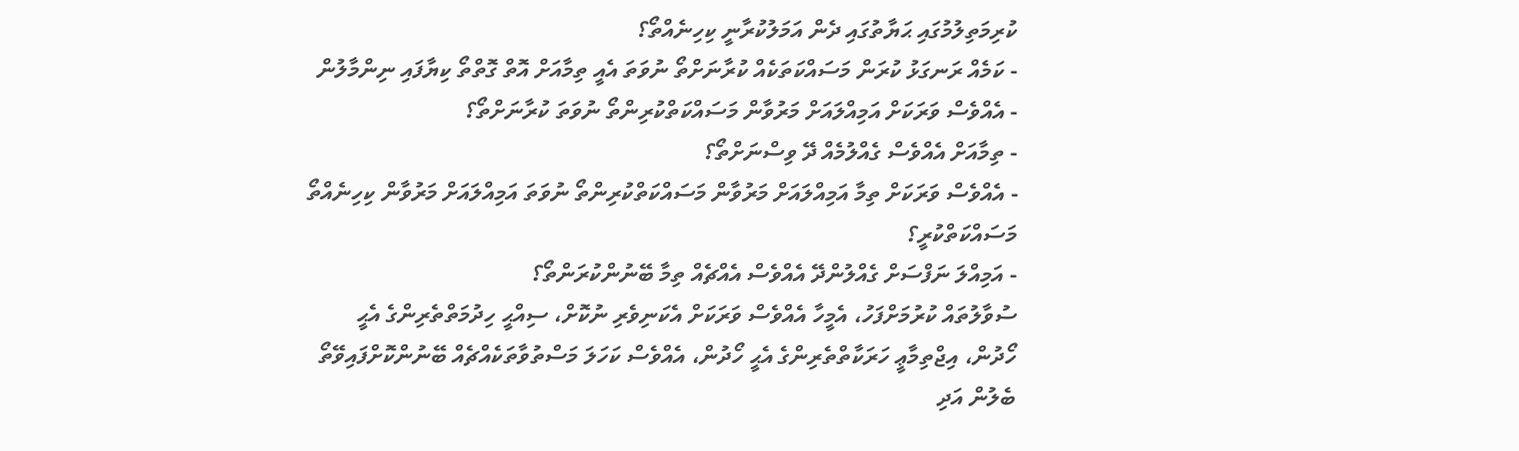ކުރިމަތިލުމުގައި ޙަޔާތުގައި ދެން އަމަލުކުރާނީ ކިހިނެއްތޯ؟
- ކަމެއް ރަނގަޅު ކުރަން މަސައްކަތަކެއް ކުރާނަށްތޯ ނުވަތަ އެއީ ތިމާއަށް އޮތް ގޮތްތޯ ކިޔާފައި ނިންމާލުން
- އެއްވެސް ވަރަކަށް އަމިއްލައަށް މަރުވާން މަސައްކަތްކުރިންތޯ ނުވަތަ ކުރާނަށްތޯ؟
- ތިމާއަށް އެއްވެސް ގެއްލުމެއް ދޭ ވިސްނަށްތޯ؟
- އެއްވެސް ވަރަކަށް ތިމާ އަމިއްލައަށް މަރުވާން މަސައްކަތްކުރިންތޯ ނުވަތަ އަމިއްލައަށް މަރުވާން ކިހިނެއްތޯ މަސައްކަތްކުރީ؟
- އަމިއްލަ ނަފްސަށް ގެއްލުންދޭ އެއްވެސް އެއްޗެއް ތިމާ ބޭނުންކުރަންތޯ؟
ސުވާލުތައް ކުރުމަށްފަހު، އެމީހާ އެއްވެސް ވަރަކަށް އެކަނިވެރި ނުކޮށް، ސިއްޙީ ހިދުމަތްތެރިންގެ އެޙީ ހޯދުން، އިޖްތިމާޢީ ހަރަކާތްތެރިންގެ އެޙީ ހޯދުން، އެއްވެސް ކަހަލަ މަސްތުވާތަކެއްޗެއް ބޭނުންކޮށްފައިވޭތޯ ބެލުން އަދި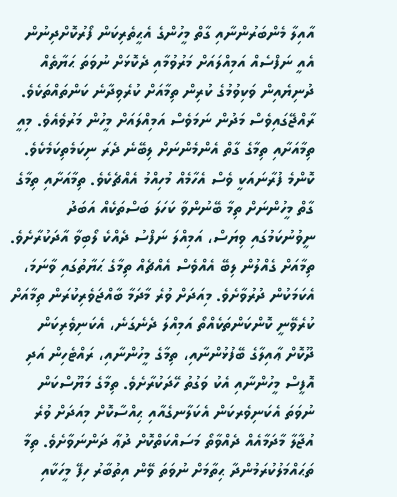އާއިލާ މެންބަރުންނާއި ގާތް މީހުންގެ އެޙީތެރިކަން ފޯރުކޮށްދިނުން އެއީ ނަފްސެއް އަމިއްލައަށް މަރުވުމާއި ދެކޮޅަށް ނުވަތަ ޙަޔާތެއް ދުނިޔެއިން ވަކިވުމުގެ ކުރިން ތިމާއަށް ކުރެވިދާނެ ކަންތައްތަކެވެ.
ރާއްޖޭގައިވެސް މަދުން ނަމަވެސް އަމިއްލައަށް މީހުން މަރުވެއެވެ. މިއީ ތިމާއަށާއި ތިމާގެ ގާތް އެންމެންނަށް ލިބޭނެ ދެރަ ނިކަމެތިކަމެކެވެ. ކޮންމެ ފުރާނައަކީ ވެސް އެހާމެއް މުހިއްމު އެއްޗެކެވެ. ތިމާއަށާއި ތިމާގެ ގާތް މީހުންނަށް ތިމާ ބޭނުންވާ ކަހަލަ ބަސްތަކެއް އަބަދު ނީވުނުކަމުގައި ވިޔަސް، އަމިއްލަ ނަފްސު ދެއްކެ ލޯބިވާ އާދަކުރާށެވެ. ތިމާއަށް ގެއްލުން ލިބޭ އެއްވެސް އެއްޗެއް ތިމާގެ ޙަޔާތުގައި ވާނަމަ، އެކަމަކުން ދުރުވާށެވެ. މިއަދަށް ވުރެ މާދަމާ ބާއްޖަވެރިކުރަން ތިމާއަށް ކުރެވޭނީ ކޮންކަންތަކެއްތޯ އަމިއްލަ ދެނެގަނެ، އެކަނިވެރިކަން ދޫކޮށް ޢާއިލާގެ ބޭފުޅުންނާއި، ތިމާގެ މީހުންނާއި، ރައްޓެހިން އަދި އޮފީސް މީހުންނާއި އެކު ވަގުތު ހޭދަކުރާށެވެ. ތިމާގެ މަޔޫސްކަން ނުވަތަ އެކަނިވެރކަން އެކަލާނގެއާއި ޙިއްސާކޮށް މިއަދަށް ވުރެ އުޖާލާ މާދަމާއެއް ދެއްވާތޯ މަސައްކަތްކޮށް ދުޢާ ދަންނަވާށެވެ. ތިމާ ތަޙައްމަލުކުރަމުންދާ ޙިތާމަށް ނުވަތަ ވޭން އިތުބާރު ހިފޭ މީހަކާއި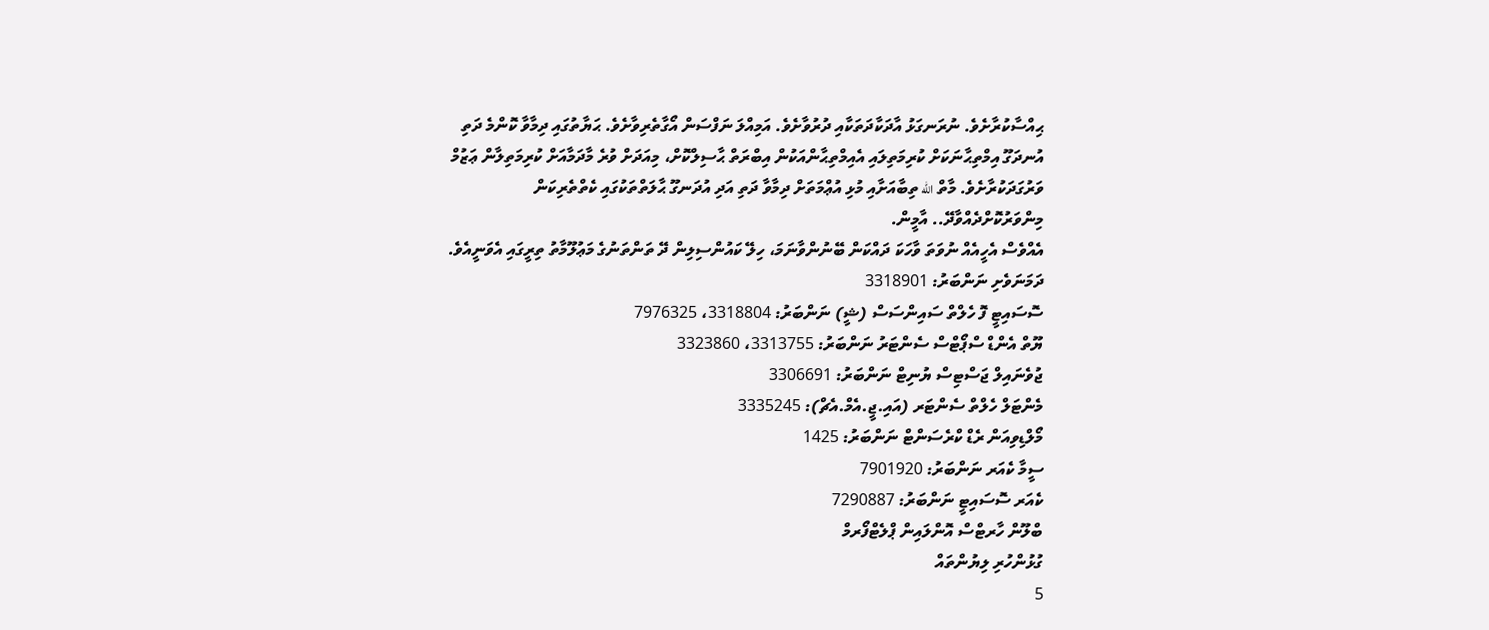ޙިއްސާކުރާށެވެ. ނުރަނގަޅު އާދަކާދަތަކާއި ދުރުވާށެވެ. އަމިއްލަ ނަފްސަން އޯގާތެރިވާށެވެ. ޙަޔާތުގައި ދިމާވާ ކޮންމެ ދަތި އުނދަގޫ އިމްތިޙާނަކަށް ކުރިމަތިލައި އެއިމްތިޙާންއަކުން އިބްރަތް ޙާސިލްކޮށް، މިއަދަށް ވުރެ މާދަމާއަށް ކުރިމަތިލާން ޢަޒުމް ވަރުގަދަކުރާށެވެ. މާތް الله ތިބާއަށާއި މުޅި އުޢްމަތަށް ދިމާވާ ދަތި އަދި އުދަނގޫ ޙާލަތްތަކުގައި ކެތްތެރިކަން މިންވަރުކޮށްދެއްވާދޭ.. އާމީން.
އެއްވެސް އެހީއެއް ނުވަތަ ވާހަކަ ދައްކަން ބޭނުންވާނަމަ، ހިލޭ ކައުންސިލިން ދޭ ތަންތަނުގެ މަޢުލޫމާތު ތިރީގައި އެވަނީއެވެ.
ދަމަނަވެށި ނަންބަރު: 3318901
ސޮސައިޓީ ފޮ ހެލްތް ސައިންސަސް (ޝީ) ނަންބަރު: 3318804، 7976325
ޔޫތް އެންޑް ސްޕޯޓްސް ސެންޓަރު ނަންބަރު: 3313755، 3323860
ޖުވެނައިލް ޖަސްޓިސް ޔުނިޓް ނަންބަރު: 3306691
މެންޓަލް ހެލްތް ސެންޓަރ (އައި.ޖީ.އެމް.އެޗް): 3335245
މޯލްޑިވިއަން ރެޑް ކްރެސަންޓް ނަންބަރު: 1425
ސީމާ ކެއަރ ނަންބަރު: 7901920
ކެއަރ ސޮސައިޓީ ނަންބަރު: 7290887
ބްލޫން ހާރޓްސް އޮންލައިން ޕްލެޓްފޯރމް
ގުޅުންހުރި ލިޔުންތައް
5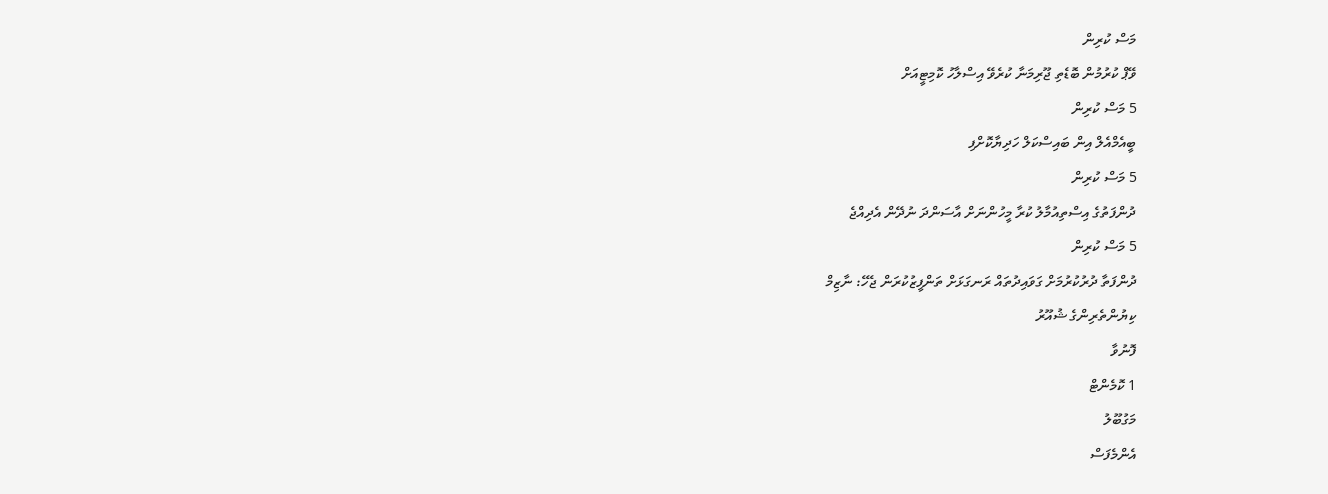މަސް ކުރިން
ވޭޕް ކުރުމުން ބޮޑެތި ޖޫރިމަނާ ކުރެވޭ އިސްލާހު ކޮމިޓީއަށް
5 މަސް ކުރިން
ބީއެމްއެލް އިން ބައިސްކަލް ހަދިޔާކޮށްފި
5 މަސް ކުރިން
ދުންފަތުގެ އިސްތިއުމާލު ކުރާ މީހުންނަށް އާސަންދަ ނުދޭން އެދިއްޖެ
5 މަސް ކުރިން
ދުންފަތާ ދުރުކުރުމަށް ގަވައިދުތައް ރަނގަޅަށް ތަންފީޒުކުރަން ޖެހޭ: ނާޒިމް
ކިޔުންތެރިންގެ ޝުއޫރު
ފޮނުވާ
1 ކޮމެންޓް
މަގުބޫލު
އެންމެފަސް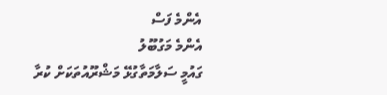އެންމެ ފަސް
އެންމެ މަގުބޫލު
ގައުމީ ސަލާމަތާގުޅޭ މަޝްރޫއުތަކަށް ކުރާ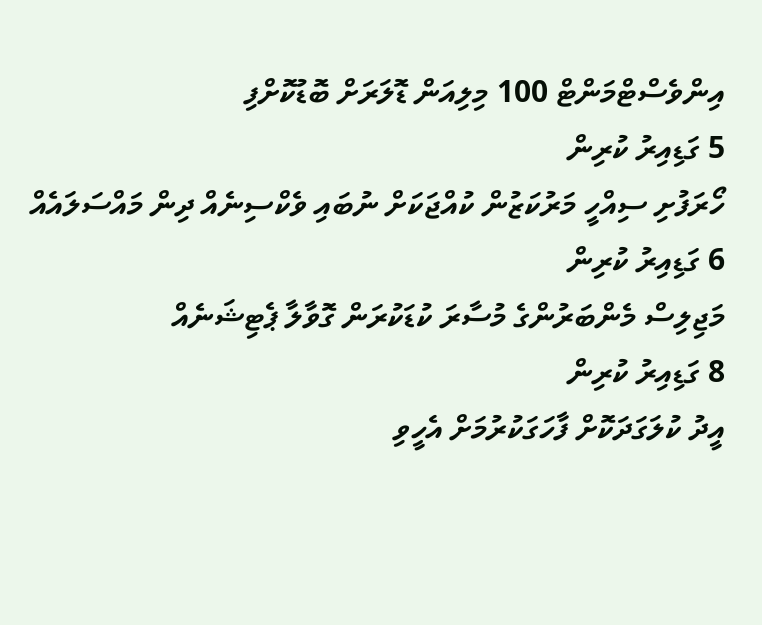އިންވެސްޓްމަންޓް 100 މިލިއަން ޑޮލަރަށް ބޮޑުކޮށްފި
5 ގަޑިއިރު ކުރިން
ހޯރަފުށި ސިއްހީ މަރުކަޒުން ކުއްޖަކަށް ނުބައި ވެކްސިނެއް ދިން މައްސަލައެއް
6 ގަޑިއިރު ކުރިން
މަޖިލިސް މެންބަރުންގެ މުސާރަ ކުޑަކުރަން ގޮވާލާ ޕެޓިޝަނެއް
8 ގަޑިއިރު ކުރިން
އީދު ކުލަގަދަކޮށް ފާހަގަކުރުމަށް އެހީވި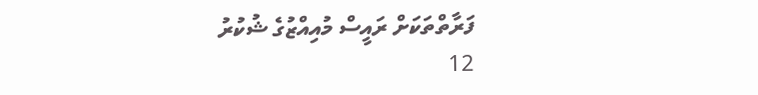ފަރާތްތަކަށް ރައީސް މުއިއްޒުގެ ޝުކުރު
12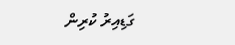ގަޑިއިރު ކުރިން